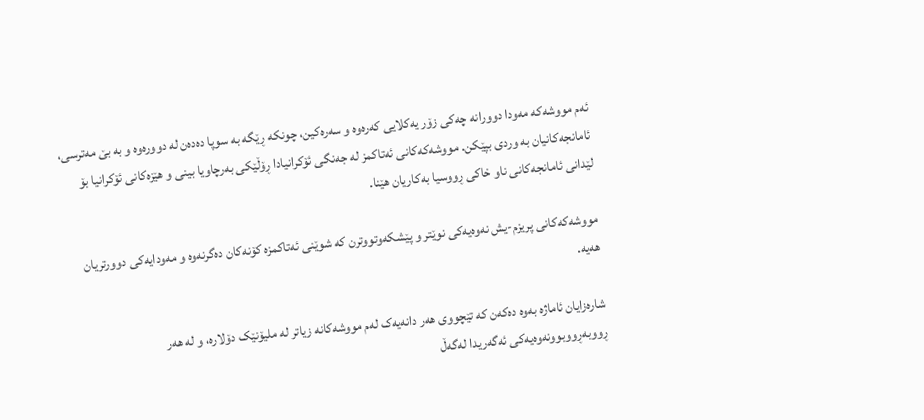ئەم مووشەکە مەودا دوورانە چەکی زۆر یەکلایی کەرەوە و سەرەکین، چونکە ڕێگە بە سوپا دەدەن لە دوورەوە و بە بێ مەترسی، ئامانجەکانیان بە وردی بپێکن. مووشەکەکانی ئەتاکمز لە جەنگی ئۆکرانیادا ڕۆڵێکی بەرچاویا بینی و ھێزەکانی ئۆکرانیا بۆ لێدانی ئامانجەکانی ناو خاکی ڕووسیا بەکاریان هێنا.

مووشەکەکانی پریزم-یش نەوەیەکی نوێتر و پێشکەوتووترن کە شوێنی ئەتاکمزە کۆنەکان دەگرنەوە و مەودایەکی دوورتریان هەیە.

شارەزایان ئاماژە بەوە دەکەن کە تێچووی هەر دانەیەک لەم مووشەکانە زیاتر لە ملیۆنێک دۆلارە، و لە هەر ڕووبەڕووبوونەوەیەکی ئەگەریدا لەگەڵ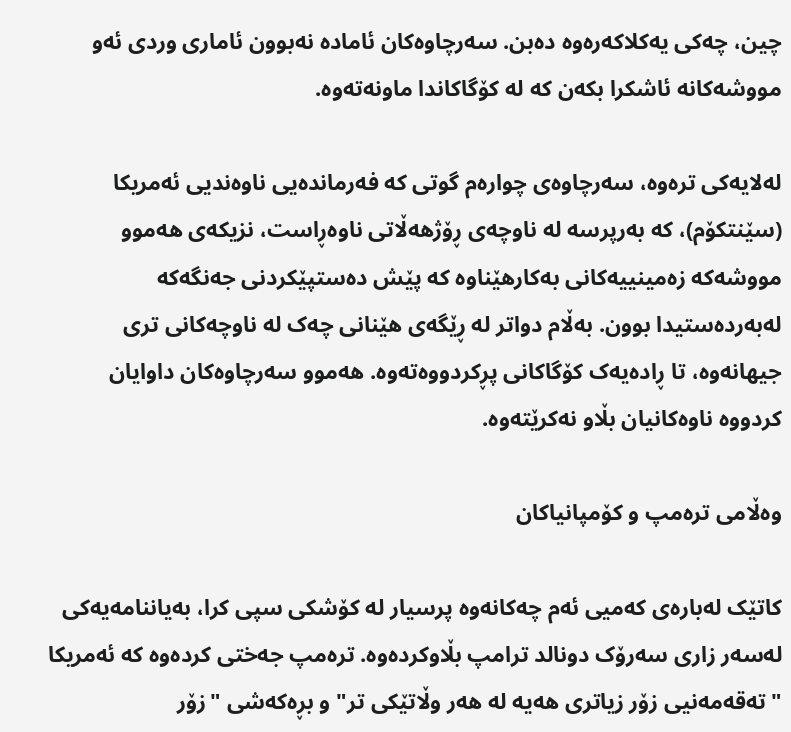چین، چەکی یەکلاکەرەوە دەبن. سەرچاوەکان ئامادە نەبوون ئاماری وردی ئەو مووشەکانە ئاشکرا بکەن کە لە کۆگاکاندا ماونەتەوە.

لەلایەکی ترەوە، سەرچاوەی چوارەم گوتی کە فەرماندەیی ناوەندیی ئەمریکا (سێنتکۆم)، کە بەرپرسە لە ناوچەی ڕۆژهەڵاتی ناوەڕاست، نزیکەی هەموو مووشەکە زەمینییەکانی بەکارهێناوە کە پێش دەستپێکردنی جەنگەکە لەبەردەستیدا بوون. بەڵام دواتر لە ڕێگەی هێنانی چەک لە ناوچەکانی تری جیهانەوە، تا ڕادەیەک کۆگاکانی پڕکردووەتەوە. هەموو سەرچاوەکان داوایان کردووە ناوەکانیان بڵاو نەکرێتەوە.

وەڵامی ترەمپ و کۆمپانیاکان

کاتێک لەبارەی کەمیی ئەم چەکانەوە پرسیار لە کۆشکی سپی کرا، بەیاننامەیەکی لەسەر زاری سەرۆک دونالد ترامپ بڵاوکردەوە. ترەمپ جەختی کردەوە کە ئەمریکا "تەقەمەنیی زۆر زیاتری هەیە لە هەر وڵاتێکی تر" و بڕەکەشی "زۆر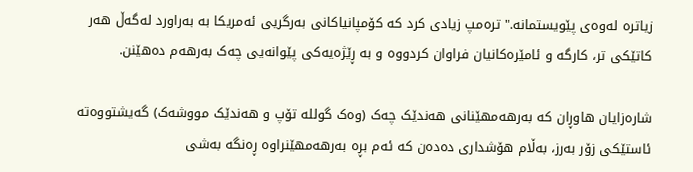زیاترە لەوەی پێویستمانە." ترەمپ زیادی کرد کە کۆمپانیاکانی بەرگریی ئەمریکا بە بەراورد لەگەڵ هەر کاتێکی تر، کارگە و ئامێرەکانیان فراوان کردووە و بە ڕێژەیەکی پێوانەیی چەک بەرهەم دەهێنن.

شارەزایان هاوڕان کە بەرهەمهێنانی هەندێک چەک (وەک گوللە تۆپ و هەندێک مووشەک) گەیشتووەتە ئاستێکی زۆر بەرز، بەڵام هۆشداری دەدەن کە ئەم بڕە بەرهەمهێنراوە ڕەنگە بەشی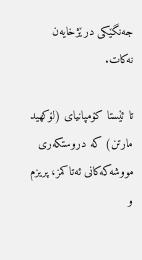جەنگێکی درێژخایەن نەکات.

تا ئێستا کۆمپانیای (لۆکهید مارتن) کە دروستکەری مووشەکەکانی ئەتاکمز، پریزم و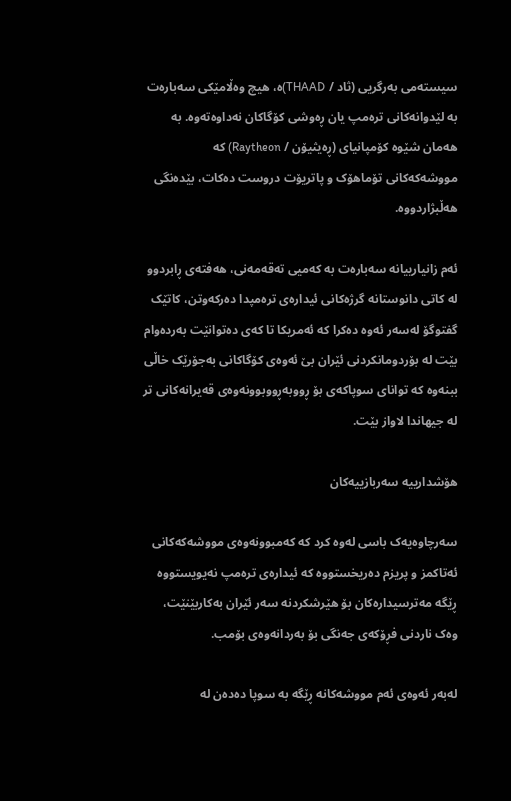سیستەمی بەرگریی (ثاد / THAAD)ە، هیچ وەڵامێکی سەبارەت بە لێدوانەکانی ترەمپ یان ڕەوشی کۆگاکان نەداوەتەوە. بە هەمان شێوە کۆمپانیای (ڕەیثیۆن / Raytheon) کە مووشەکەکانی تۆماهۆک و پاتریۆت دروست دەکات، بێدەنگی هەڵبژاردووە.

ئەم زانیارییانە سەبارەت بە کەمیی تەقەمەنی، هەفتەی ڕابردوو لە کاتی دانوستانە گرژەکانی ئیدارەی ترەمپدا دەرکەوتن، کاتێک گفتوگۆ لەسەر ئەوە دەکرا کە ئەمریکا تا کەی دەتوانێت بەردەوام بێت لە بۆردومانکردنی ئێران بێ ئەوەی کۆگاکانی بەجۆرێک خاڵی ببنەوە کە توانای سوپاکەی بۆ ڕووبەڕووبوونەوەی قەیرانەکانی تر لە جیهاندا لاواز بێت.

هۆشدارییە سەربازییەکان

سەرچاوەیەک باسی لەوە کرد کە کەمبوونەوەی مووشەکەکانی ئەتاکمز و پریزم دەریخستووە کە ئیدارەی ترەمپ نەیویستووە ڕێگە مەترسیدارەکان بۆ هێرشکردنە سەر ئێران بەکاربێنێت، وەک ناردنی فڕۆکەی جەنگی بۆ بەردانەوەی بۆمب.

لەبەر ئەوەی ئەم مووشەکانە ڕێگە بە سوپا دەدەن لە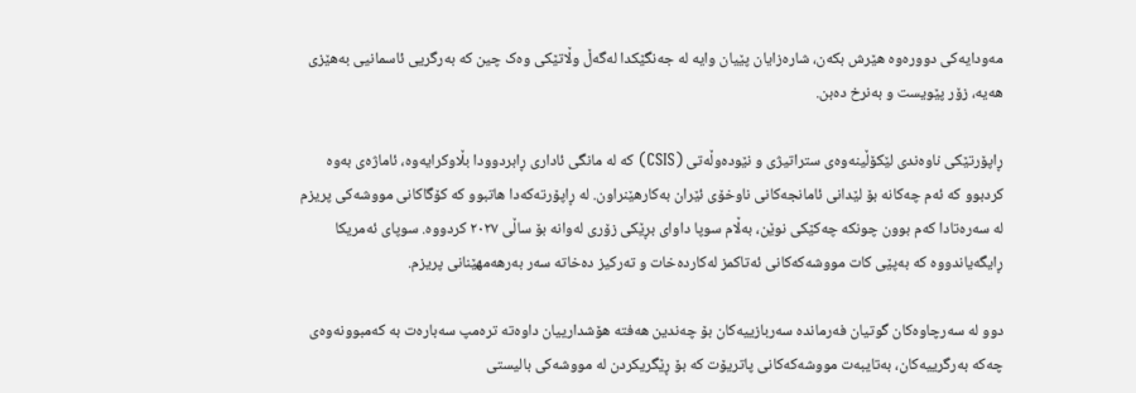مەودایەکی دوورەوە هێرش بکەن، شارەزایان پێیان وایە لە جەنگێکدا لەگەڵ وڵاتێکی وەک چین که بەرگریی ئاسمانیی بەهێزی هەیە، زۆر پێویست و بەنرخ دەبن.

ڕاپۆرتێکی ناوەندی لێکۆڵینەوەی ستراتیژی و نێودەوڵەتی (CSIS) کە لە مانگی ئاداری ڕابردوودا بڵاوکرایەوە، ئاماژەی بەوە کردبوو کە ئەم چەکانە بۆ لێدانی ئامانجەکانی ناوخۆی ئێران بەکارهێنراون. لە ڕاپۆرتەکەدا هاتبوو کە کۆگاکانی مووشەکی پریزم لە سەرەتادا کەم بوون چونکە چەکێکی نوێن، بەڵام سوپا داوای بڕێکی زۆری لەوانە بۆ ساڵی ۲۰۲۷ کردووە. سوپای ئەمریکا ڕایگەیاندووە کە بەپێی کات مووشەکەکانی ئەتاکمز لەکاردەخات و تەرکیز دەخاتە سەر بەرهەمهێنانی پریزم.

دوو لە سەرچاوەکان گوتیان فەرماندە سەربازییەکان بۆ چەندین هەفتە هۆشدارییان داوەتە ترەمپ سەبارەت بە کەمبوونەوەی چەکە بەرگرییەکان، بەتایبەت مووشەکەکانی پاتریۆت کە بۆ ڕێگریکردن لە مووشەکی بالیستی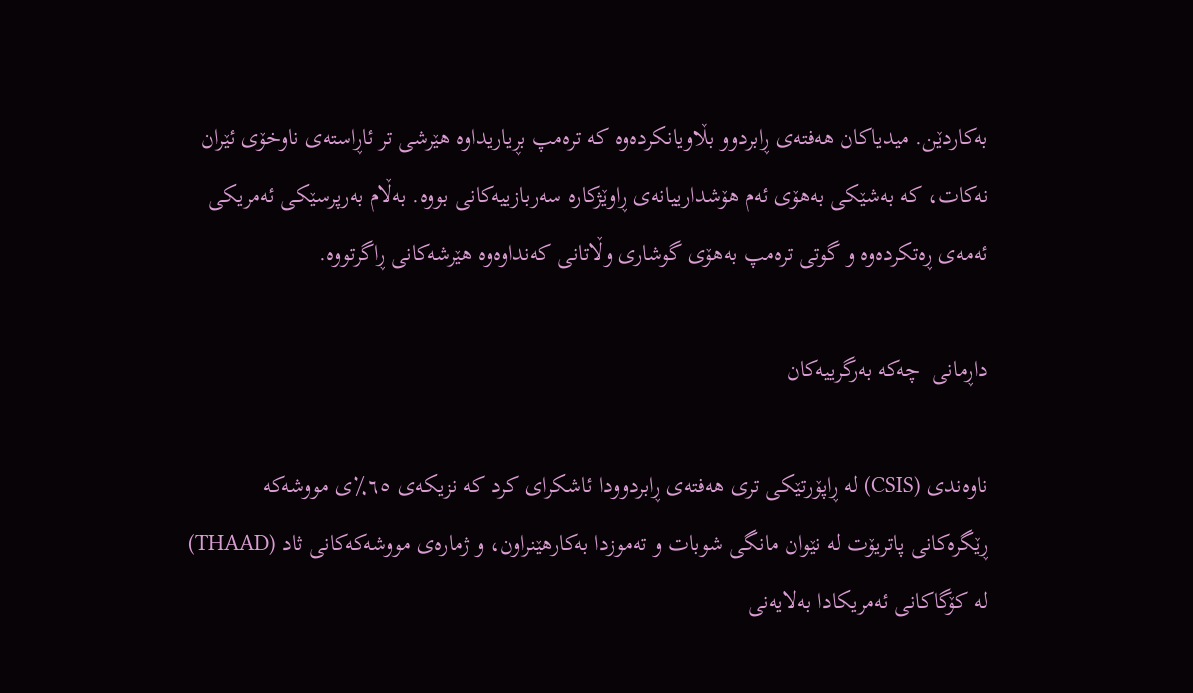بەکاردێن. میدیاکان هەفتەی ڕابردوو بڵاویانکردەوە کە ترەمپ بڕیاریداوە هێرشی تر ئاڕاستەی ناوخۆی ئێران نەکات، کە بەشێکی بەهۆی ئەم هۆشدارییانەی ڕاوێژکارە سەربازییەکانی بووە. بەڵام بەرپرسێکی ئەمریکی ئەمەی ڕەتکردەوە و گوتی ترەمپ بەهۆی گوشاری وڵاتانی کەنداوەوە هێرشەکانی ڕاگرتووە.

داڕمانی  چەکە بەرگرییەکان

ناوەندی (CSIS) لە ڕاپۆرتێکی تری هەفتەی ڕابردوودا ئاشکرای کرد کە نزیکەی ٦٥٪ی مووشەکە ڕێگرەکانی پاتریۆت لە نێوان مانگی شوبات و تەموزدا بەکارهێنراون، و ژمارەی مووشەکەکانی ثاد (THAAD) لە کۆگاکانی ئەمریکادا بەلایەنی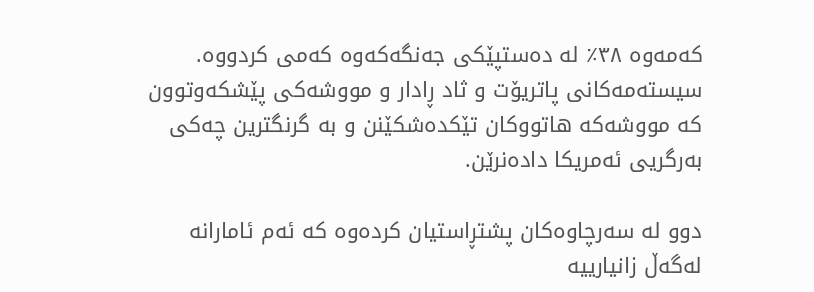کەمەوە ۳۸٪ لە دەستپێکی جەنگەکەوە کەمی کردووە. سیستەمەکانی پاتریۆت و ثاد ڕادار و مووشەکی پێشکەوتوون کە مووشەکە هاتووکان تێکدەشکێنن و بە گرنگترین چەکی بەرگریی ئەمریکا دادەنرێن.

دوو لە سەرچاوەکان پشتڕاستیان کردەوە کە ئەم ئامارانە لەگەڵ زانیارییە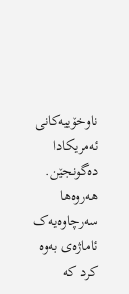ناوخۆییەکانی ئەمریکادا دەگونجێن. هەروەها سەرچاوەیەک ئاماژەی بەوە کرد کە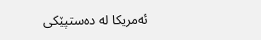ئەمریکا لە دەستپێکی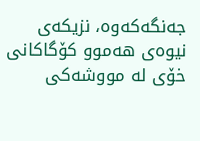جەنگەکەوە، نزیکەی نیوەی هەموو کۆگاکانی خۆی لە مووشەکی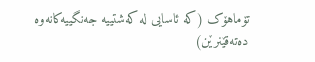تۆماهۆک (کە ئاسایی لە کەشتییە جەنگییەکانەوە دەتەقێنرێن)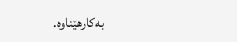بەکارهێناوە.